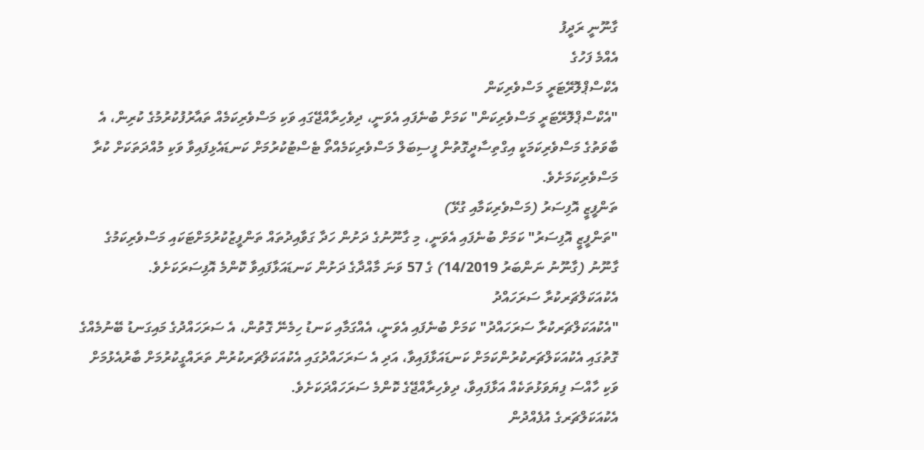ގާނޫނީ ރަދީފު
އެއްމެ ފަހުގެ
އެކްސްޕްލޮރޭޓަރީ މަސްވެރިކަން
"އެކްސްޕްލޮރޭޓަރީ މަސްވެރިކަން" ކަމަށް ބުނެފައި އެވަނީ، ދިވެހިރާއްޖޭގައި ވަކި މަސްވެރިކަމެއް ތައާރުފުކުރުމުގެ ކުރިން، އެ ބާވަތުގެ މަސްވެރިކަމަކީ އިގްތިސާދީގޮތުން ފީސިބަލް މަސްވެރިކަމެއްތޯ ޓެސްޓުކުރުމަށް ކަނޑައެޅިފައިވާ ވަކި މުއްދަތަކަށް ކުރާ މަސްވެރިކަމަށެވެ.
ތަންފީޒީ އޮފިސަރު (މަސްވެރިކަމާއި ގުޅޭ)
"ތަންފީޒީ އޮފިސަރު" ކަމަށް ބުނެފައި އެވަނީ، މި ގާނޫނުގެ ދަށުން ހަދާ ގަވާއިދުތައް ތަންފީޒުކުރުމަށްޓަކައި މަސްވެރިކަމުގެ ގާނޫނު (ގާނޫނު ނަންބަރު 14/2019) ގެ 57 ވަނަ މާއްދާގެ ދަށުން ކަނޑައަޅާފައިވާ ކޮންމެ އޮފިސަރަކަށެވެ.
އެކުއަކަލްޗަރކުރާ ސަރަހައްދު
"އެކުއަކަލްޗަރކުރާ ސަރަހައްދު" ކަމަށް ބުނެފައި އެވަނީ، އެއްގަމާއި ކަނޑު ހިމެނޭ ގޮތުން، އެ ސަރަހައްދުގެ މައިގަނޑު ބޭނުމެއްގެ ގޮތުގައި އެކުއަކަލްޗަރކުރުންކަމަށް ކަނޑައަޅާފައިވާ، އަދި އެ ސަރަހައްދުގައި އެކުއަކަލްޗަރކުރުން ތަރައްގީކުރުމަށް ބާރުއެޅުމަށް ވަކި ހާއްސަ ފިޔަވަޅުތަކެއް އަޅާފައިވާ، ދިވެހިރާއްޖޭގެ ކޮންމެ ސަރަހައްދަކަށެވެ.
އެކުއަކަލްޗަރގެ އުފެއްދުން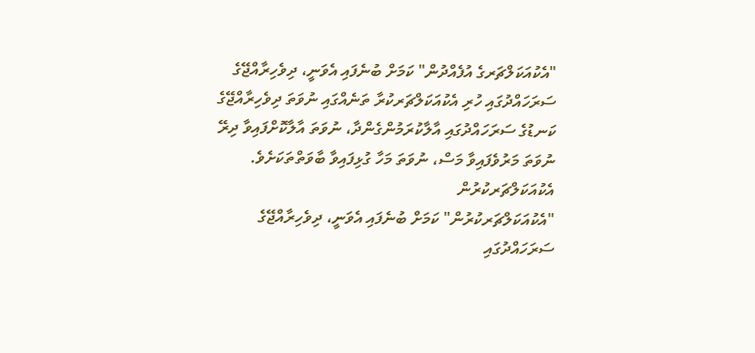"އެކުއަކަލްޗަރގެ އުފެއްދުން" ކަމަށް ބުނެފައި އެވަނީ، ދިވެހިރާއްޖޭގެ ސަރަހައްދުގައި ހުރި އެކުއަކަލްޗަރކުރާ ތަނެއްގައި ނުވަތަ ދިވެހިރާއްޖޭގެ ކަނޑުގެ ސަރަހައްދުގައި އާލާކުރަމުންގެންދާ، ނުވަތަ އާލާކޮށްފައިވާ ދިރޭ ނުވަތަ މަރުވެފައިވާ މަސް، ނުވަތަ މަހާ ގުޅިފައިވާ ބާވަތްތަކަށެވެ.
އެކުއަކަލްޗަރކުރުން
"އެކުއަކަލްޗަރކުރުން" ކަމަށް ބުނެފައި އެވަނީ، ދިވެހިރާއްޖޭގެ ސަރަހައްދުގައި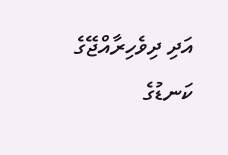އަދި ދިވެހިރާއްޖޭގެ ކަނޑުގެ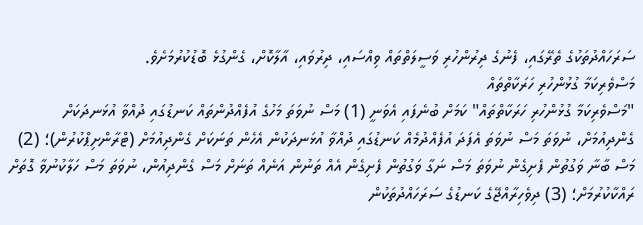ސަރަހައްދުތަކުގެ ތެރޭގައި، ފެނުގެ ދިރުންހުރި ވަސީލަތްތައް ވިއްސައި، ދިރުވައި، އާލާކޮށް، ގެންގުޅެ ބޮޑުކުރުމަށެވެ.
މަސްވެރިކަމާ ގުޅުންހުރި ހަރަކާތްތައް
"މަސްވެރިކަމާ ގުޅުންހުރި ހަރަކާތްތައް" ކަމަށް ބުނެފައި އެވަނީ (1) މަސް ނުވަތަ މަހުގެ އުފެއްދުންތައް ކަނޑުގައި ދުއްވާ އުޅަނދަކަށް ގެންދިއުމަށް، ނުވަތަ މަސް ނުވަތަ އެފަދަ އުފެއްދުމެއް ކަނޑުގައި ދުއްވާ އުޅަނދަކުން އެހެން ތަނަކަށް ގެންދިއުމަށް (ޓްރާންށިޕްކުރުން)؛ (2) މަސް ބާނާ ވަގުތުން ފެށިގެން ނުވަތަ މަސް ނަގާ ވަގުތުން ފެށިގެން އެއް ތަނުން އަނެއް ތަނަށް މަސް ގެންދިއުން، ނުވަތަ މަސް ހަލާކުނުވާ ގޮތަށް ރައްކާކުރުމަށް؛ (3) ދިވެހިރާއްޖޭގެ ކަނޑުގެ ސަރަހައްދުތަކުން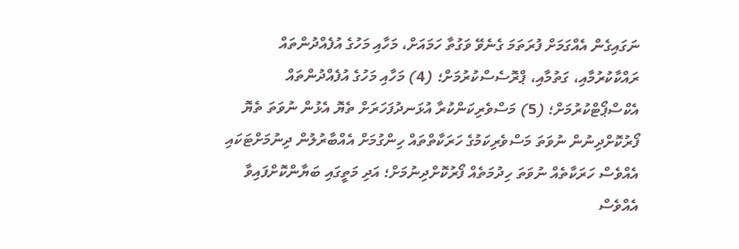ނަގައިގެން އެއްގަމަށް ފުރަތަމަ ގެނެވޭ ވަގުތާ ހަމައަށް، މަހާއި މަހުގެ އުފެއްދުންތައް ރައްކާކުރުމާއި، ގަތުމާއި، ޕްރޮސެސްކުރުމަށް؛ (4) މަހާއި މަހުގެ އުފެއްދުންތައް އެކްސްޕޯޓްކުރުމަށް؛ (5) މަސްވެރިކަންކުރާ އުޅަނދުފަހަރަށް ތެޔޮ އެޅުން ނުވަތަ ތެޔޮ ފޯރުކޮށްދިނުން ނުވަތަ މަސްވެރިކަމުގެ ހަރަކާތްތައް ހިންގުމަށް އެއްބާރުލުން ދިނުމަށްޓަކައި އެއްވެސް ހަރަކާތެއް ނުވަތަ ހިދުމަތެއް ފޯރުކޮށްދިނުމަށް؛ އަދި މަތީގައި ބަޔާންކޮށްފައިވާ އެއްވެސް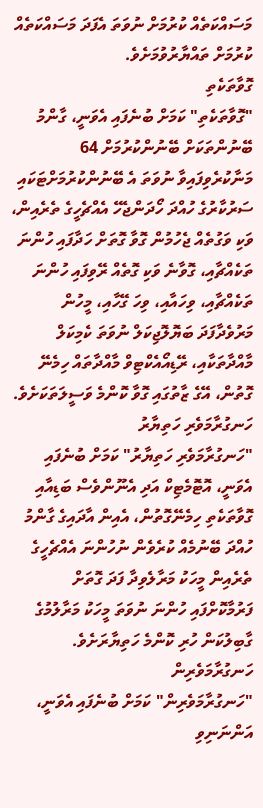މަސައްކަތެއް ކުރުމަށް ނުވަތަ އެފަދަ މަސައްކަތެއް ކުރުމަށް ތައްޔާރުވުމަށެވެ.
ގޮވާތަކެތި
"ގޮވާތަކެތި" ކަމަށް ބުނެފައި އެވަނީ، ގާންމު ބޭނުންތަކަށް ބޭނުންކުރުމަށް 64 މަނާކުރެވިފައިވާ ނުވަތަ އެ ބޭނުންކުރުމަށްޓަކައި ސަރުކާރުގެ ހުއްދަ ހޯދަންޖެހޭ އެއްޗެހީގެ ތެރެއިން، ވަކި ވަގުތެއް ޖެހުމުން ގޮވާ ގޮތަށް ހަދާފައި ހުންނަ ތަކެއްޗާއި، ގޮވާނެ ވަކި ގޮތެއް ރޭވިފައި ހުންނަ ތަކެއްޗާއި، ވިހައާއި، ވިހަ ގޭހާއި، މީހުން މަރުވެދާފަދަ ބަޔޮލޮޖިކަލް ނުވަތަ ކެމިކަލް މާއްދާތަކާއި، ރޭޑިއޯއެކްޓިވް މާއްދާތައް ހިމެނޭ ގޮތުން، އޭގެ ޒާތުގައި ގޮވާ ކޮންމެ ވަސީލަތަކަށެވެ.
ހަނގުރާމަވެރި ހަތިޔާރު
"ހަނގުރާމަވެރި ހަތިޔާރު" ކަމަށް ބުނެފައި އެވަނީ، އޮޓޮމެޓިކް އަދި އެނޫންވެސް ބަޑިއާއި ގޮވާތަކެތި ހިމެނޭގޮތުން، އެއިން އާދައިގެ ގާންމު ހުއްދަ ބޭނުމެއް ކުރެވެން ނުހުންނަ އެއްޗެހީގެ ތެރެއިން މީހަކު މަރާލެވިދާ ފަދަ ގޮތަށް ފަރުމާކޮށްފައި ހުންނަ ނުވަތަ މީހަކު މަރާލުމުގެ ގާބިލުކަން ހުރި ކޮންމެ ހަތިޔާރަށެވެ.
ހަނގުރާމަވެރިން
"ހަނގުރާމަވެރިން" ކަމަށް ބުނެފައި އެވަނީ، އަންނަނިވި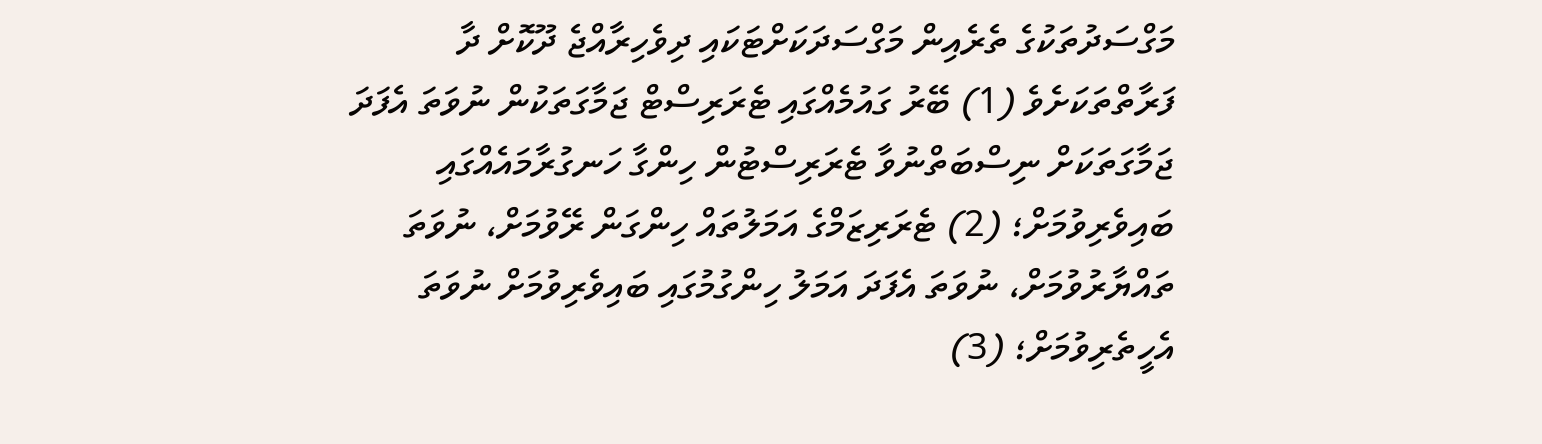މަގްސަދުތަކުގެ ތެރެއިން މަގްސަދަކަށްޓަކައި ދިވެހިރާއްޖެ ދޫކޮށް ދާ ފަރާތްތަކަށެވެ (1) ބޭރު ގައުމެއްގައި ޓެރަރިސްޓް ޖަމާގަތަކުން ނުވަތަ އެފަދަ ޖަމާގަތަކަށް ނިސްބަތްނުވާ ޓެރަރިސްޓުން ހިންގާ ހަނގުރާމައެއްގައި ބައިވެރިވުމަށް؛ (2) ޓެރަރިޒަމްގެ އަމަލުތައް ހިންގަން ރޭވުމަށް، ނުވަތަ ތައްޔާރުވުމަށް، ނުވަތަ އެފަދަ އަމަލު ހިންގުމުގައި ބައިވެރިވުމަށް ނުވަތަ އެހީތެރިވުމަށް؛ (3)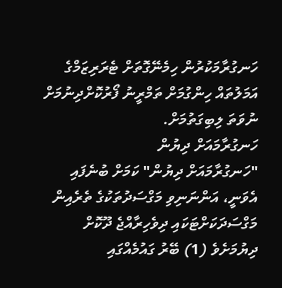ހަނގުރާމަކުރުން ހިމެނޭގޮތަށް ޓެރަރިޒަމްގެ އަމަލުތައް ހިންގުމަށް ތަމްރީނު ފޯރުކޮށްދިނުމަށް ނުވަތަ ލިބިގަތުމަށް.
ހަނގުރާމައަށް ދިޔުން
"ހަނގުރާމައަށް ދިޔުން" ކަމަށް ބުނެފައި އެވަނީ، އަންނަނިވި މަގްސަދުތަކުގެ ތެރެއިން މަގްސަދަކަށްޓަކައި ދިވެހިރާއްޖެ ދޫކޮށް ދިޔުމަށެވެ (1) ބޭރު ގައުމެއްގައި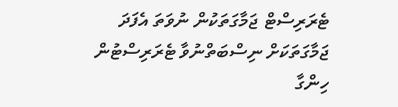ޓެރަރިސްޓް ޖަމާގަތަކުން ނުވަތަ އެފަދަ ޖަމާގަތަކަށް ނިސްބަތްނުވާ ޓެރަރިސްޓުން ހިންގާ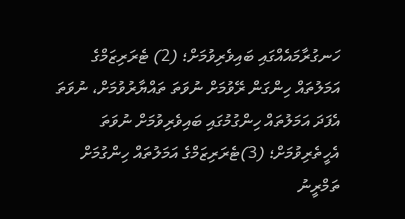ހަނގުރާމައެއްގައި ބައިވެރިވުމަށް؛ (2) ޓެރަރިޒަމްގެ އަމަލުތައް ހިންގަން ރޭވުމަށް ނުވަތަ ތައްޔާރުވުމަށް، ނުވަތަ އެފަދަ އަމަލުތައް ހިންގުމުގައި ބައިވެރިވުމަށް ނުވަތަ އެހީތެރިވުމަށް؛ (3)ޓެރަރިޒަމްގެ އަމަލުތައް ހިންގުމަށް ތަމްރީނު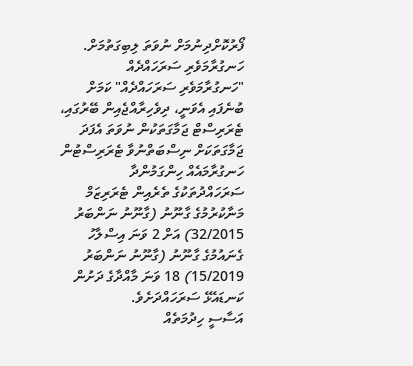ފޯރުކޮށްދިނުމަށް ނުވަތަ ލިބިގަތުމަށް.
ހަނގުރާމަވެރި ސަރަހައްދެއް
"ހަނގުރާމަވެރި ސަރަހައްދެއް" ކަމަށް ބުނެފައި އެވަނީ، ދިވެހިރާއްޖެއިން ބޭރުގައި، ޓެރަރިސްޓް ޖަމާގަތަކުން ނުވަތަ އެފަދަ ޖަމާގަތަކަށް ނިސްބަތްނުވާ ޓެރަރިސްޓުން ހަނގުރާމައެއް ހިންގަމުންދާ ސަރަހައްދުތަކުގެ ތެރެއިން ޓެރަރިޒަމް މަނާކުރުމުގެ ގާނޫނު (ގާނޫނު ނަންބަރު 32/2015) އަށް 2 ވަނަ އިސްލާހު ގެނައުމުގެ ގާނޫނު (ގާނޫނު ނަންބަރު 15/2019) 18 ވަނަ މާއްދާގެ ދަށުން ކަނޑައެޅޭ ސަރަހައްދަށެވެ.
އަސާސީ ހިދުމަތެއް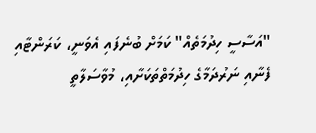"އަސާސީ ހިދުމަތެއް" ކަމަށް ބުނެފައި އެވަނީ، ކަރަންޓާއި ފެނާއި ނަރުދަމާގެ ހިދުމަތްތަކަށާއި، މުވާސަލާތީ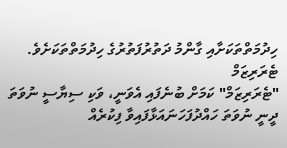ހިދުމަތްތަކަށާއި ގާންމު ދަތުރުފަތުރުގެ ހިދުމަތްތަކަށެވެ.
ޓެރަރިޒަމް
"ޓެރަރިޒަމް" ކަމަށް ބުނެފައި އެވަނީ، ވަކި ސިޔާސީ ނުވަތަ ދީނީ ނުވަތަ ހައްދުފަހަނައަޅާފައިވާ ފިކުރެއް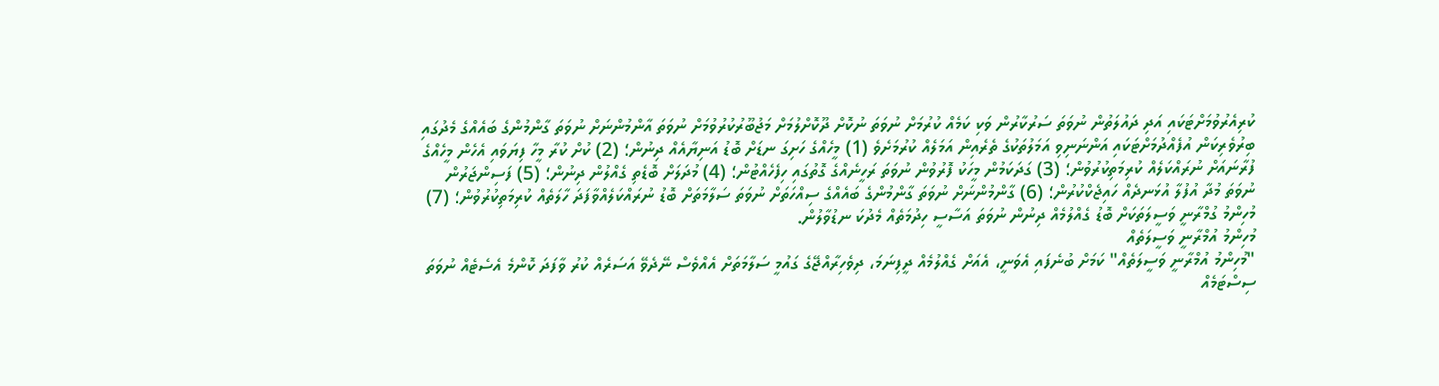ކުރިއެރުވުމަށްޓަކައި އަދި ދައުލަތުން ނުވަތަ ސަރުކާރުން ވަކި ކަމެއް ކުރުމަށް ނުވަތަ ނުކޮށް ދޫކޮށްލުމަށް މަޖުބޫރުކުރުވުމަށް ނުވަތަ އާންމުންނަށް ނުވަތަ ގާންމުންގެ ބައެއްގެ މެދުގައި ބިރުވެރިކަން އުފެއްދުމަށްޓަކައި އަންނަނިވި އަމަލުތަކުގެ ތެރެއިން އަމަލެއް ކުރުމަށެވެ (1) މީހެއްގެ ހަށިގަ ނޑަށް ބޮޑު އަނިޔާއެއް ދިނުން؛ (2) ކުށް ކުރާ މީހާ ފިޔަވައި އެހެން މީހެއްގެ ފުރާނައަށް ނުރައްކަލެއް ކުރިމަތިކުރުވުން؛ (3) ގަދަކަމުން މީހަކު ފޮރުވުން ނުވަތަ ރަހީނެއްގެ ގޮތުގައި ހިފެހެއްޓުން؛ (4) މުދަލަށް ބޮޑެތި ގެއްލުން ދިނުން؛ (5) ފަސިންޖަރުން ނުވަތަ މުދާ އުފުލާ އުޅަނދެއް ހައިޖެކްކުރުން؛ (6) ގާންމުންނަށް ނުވަތަ ގާންމުންގެ ބައެއްގެ ސިއްހަތަށް ނުވަތަ ސަލާމަތަށް ބޮޑު ނުރައްކަލެއްވާފަދަ ހާލަތެއް ކުރިމަތިކުރުވުން؛ (7) މުހިންމު ގުމްރާނީ ވަސީލަތަކަށް ބޮޑު ގެއްލުމެއް ދިނުން ނުވަތަ އަސާސީ ހިދުމަތެއް މެދުކަ ނޑުވާލުން.
މުހިންމު އުމްރާނީ ވަސީލަތެއް
"މުހިންމު އުމްރާނީ ވަސީލަތެއް" ކަމަށް ބުނެފައި އެވަނީ، އެއަށް ގެއްލުމެއް ދީފިނަމަ، ދިވެހިރާއްޖޭގެ ގައުމީ ސަލާމަތަށް އެއްވެސް ނޭދެވޭ އަސަރެއް ކުރު ވާފަދަ ކޮންމެ އެސެޓެއް ނުވަތަ ސިސްޓަމެއް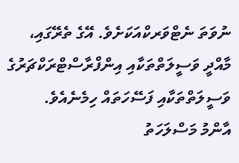ނުވަތަ ނެޓްވަރކްއަކަށެވެ. އޭގެ ތެރޭގައި، މާއްދީ ވަސީލަތްތަކާއި އިންފްރާސްޓްރަކްޗަރުގެ ވަސީލަތްތަކާއި ފަސޭހަތައް ހިމެނެއެވެ.
އާންމު މަސްލަހަތު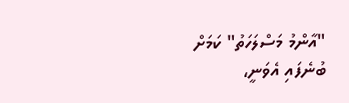"އާންމު މަސްލަހަތު" ކަމަށް ބުނެފައި އެވަނީ،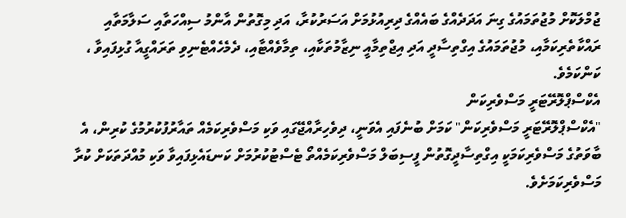ޖުމްލަކޮށް މުޖުތަމައުގެ ގިނަ އަދަދެއްގެ ބައެއްގެ ދިރިއުޅުމަށް އަސަރުކުރާ، އަދި މިގޮތުން އާންމު ސިއްހަތާއި ސަލާމަތާއި ރައްކާތެރިކަމާއި، މުޖުތަމައުގެ އިގްތިސާދީ އަދި އިޖްތިމާއީ ނިޒާމުތަކާއި، ތިމާވެއްޓާއި، ދެމެހެއްޓެނިވި ތަރައްގީއާ ގުޅިފައިވާ ، ކަންކަމެވެ.
އެކްސްޕްލޮރޭޓަރީ މަސްވެރިކަން
"އެކްސްޕްލޮރޭޓަރީ މަސްވެރިކަން" ކަމަށް ބުނެފައި އެވަނީ، ދިވެހިރާއްޖޭގައި ވަކި މަސްވެރިކަމެއް ތައާރުފުކުރުމުގެ ކުރިން، އެ ބާވަތުގެ މަސްވެރިކަމަކީ އިގްތިސާދީގޮތުން ފީސިބަލް މަސްވެރިކަމެއްތޯ ޓެސްޓުކުރުމަށް ކަނޑައެޅިފައިވާ ވަކި މުއްދަތަކަށް ކުރާ މަސްވެރިކަމަށެވެ.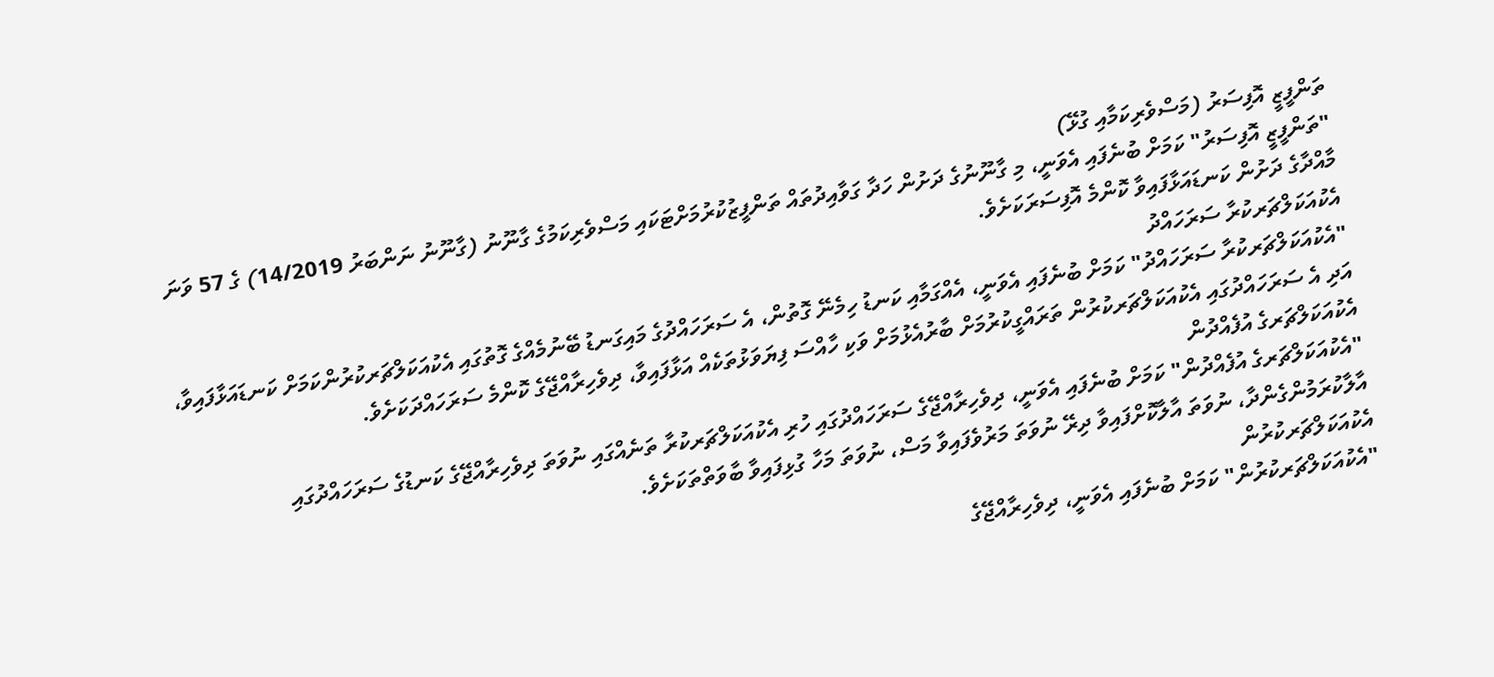ތަންފީޒީ އޮފިސަރު (މަސްވެރިކަމާއި ގުޅޭ)
"ތަންފީޒީ އޮފިސަރު" ކަމަށް ބުނެފައި އެވަނީ، މި ގާނޫނުގެ ދަށުން ހަދާ ގަވާއިދުތައް ތަންފީޒުކުރުމަށްޓަކައި މަސްވެރިކަމުގެ ގާނޫނު (ގާނޫނު ނަންބަރު 14/2019) ގެ 57 ވަނަ މާއްދާގެ ދަށުން ކަނޑައަޅާފައިވާ ކޮންމެ އޮފިސަރަކަށެވެ.
އެކުއަކަލްޗަރކުރާ ސަރަހައްދު
"އެކުއަކަލްޗަރކުރާ ސަރަހައްދު" ކަމަށް ބުނެފައި އެވަނީ، އެއްގަމާއި ކަނޑު ހިމެނޭ ގޮތުން، އެ ސަރަހައްދުގެ މައިގަނޑު ބޭނުމެއްގެ ގޮތުގައި އެކުއަކަލްޗަރކުރުންކަމަށް ކަނޑައަޅާފައިވާ، އަދި އެ ސަރަހައްދުގައި އެކުއަކަލްޗަރކުރުން ތަރައްގީކުރުމަށް ބާރުއެޅުމަށް ވަކި ހާއްސަ ފިޔަވަޅުތަކެއް އަޅާފައިވާ، ދިވެހިރާއްޖޭގެ ކޮންމެ ސަރަހައްދަކަށެވެ.
އެކުއަކަލްޗަރގެ އުފެއްދުން
"އެކުއަކަލްޗަރގެ އުފެއްދުން" ކަމަށް ބުނެފައި އެވަނީ، ދިވެހިރާއްޖޭގެ ސަރަހައްދުގައި ހުރި އެކުއަކަލްޗަރކުރާ ތަނެއްގައި ނުވަތަ ދިވެހިރާއްޖޭގެ ކަނޑުގެ ސަރަހައްދުގައި އާލާކުރަމުންގެންދާ، ނުވަތަ އާލާކޮށްފައިވާ ދިރޭ ނުވަތަ މަރުވެފައިވާ މަސް، ނުވަތަ މަހާ ގުޅިފައިވާ ބާވަތްތަކަށެވެ.
އެކުއަކަލްޗަރކުރުން
"އެކުއަކަލްޗަރކުރުން" ކަމަށް ބުނެފައި އެވަނީ، ދިވެހިރާއްޖޭގެ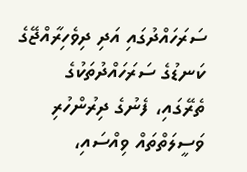ސަރަހައްދުގައި އަދި ދިވެހިރާއްޖޭގެ ކަނޑުގެ ސަރަހައްދުތަކުގެ ތެރޭގައި، ފެނުގެ ދިރުންހުރި ވަސީލަތްތައް ވިއްސައި،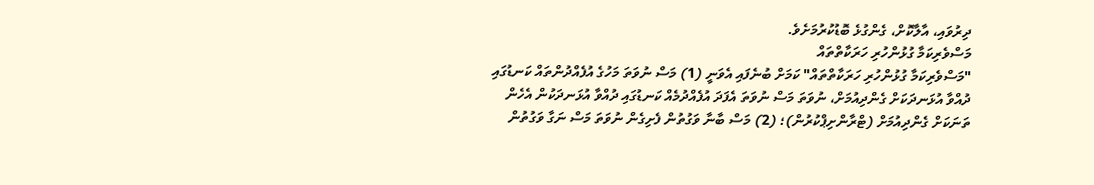ދިރުވައި، އާލާކޮށް، ގެންގުޅެ ބޮޑުކުރުމަށެވެ.
މަސްވެރިކަމާ ގުޅުންހުރި ހަރަކާތްތައް
"މަސްވެރިކަމާ ގުޅުންހުރި ހަރަކާތްތައް" ކަމަށް ބުނެފައި އެވަނީ (1) މަސް ނުވަތަ މަހުގެ އުފެއްދުންތައް ކަނޑުގައި ދުއްވާ އުޅަނދަކަށް ގެންދިއުމަށް، ނުވަތަ މަސް ނުވަތަ އެފަދަ އުފެއްދުމެއް ކަނޑުގައި ދުއްވާ އުޅަނދަކުން އެހެން ތަނަކަށް ގެންދިއުމަށް (ޓްރާންށިޕްކުރުން)؛ (2) މަސް ބާނާ ވަގުތުން ފެށިގެން ނުވަތަ މަސް ނަގާ ވަގުތުން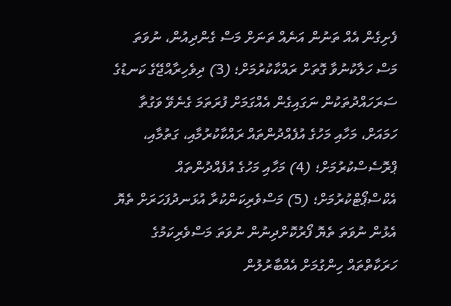ފެށިގެން އެއް ތަނުން އަނެއް ތަނަށް މަސް ގެންދިއުން، ނުވަތަ މަސް ހަލާކުނުވާ ގޮތަށް ރައްކާކުރުމަށް؛ (3) ދިވެހިރާއްޖޭގެ ކަނޑުގެ ސަރަހައްދުތަކުން ނަގައިގެން އެއްގަމަށް ފުރަތަމަ ގެނެވޭ ވަގުތާ ހަމައަށް، މަހާއި މަހުގެ އުފެއްދުންތައް ރައްކާކުރުމާއި، ގަތުމާއި، ޕްރޮސެސްކުރުމަށް؛ (4) މަހާއި މަހުގެ އުފެއްދުންތައް އެކްސްޕޯޓްކުރުމަށް؛ (5) މަސްވެރިކަންކުރާ އުޅަނދުފަހަރަށް ތެޔޮ އެޅުން ނުވަތަ ތެޔޮ ފޯރުކޮށްދިނުން ނުވަތަ މަސްވެރިކަމުގެ ހަރަކާތްތައް ހިންގުމަށް އެއްބާރުލުން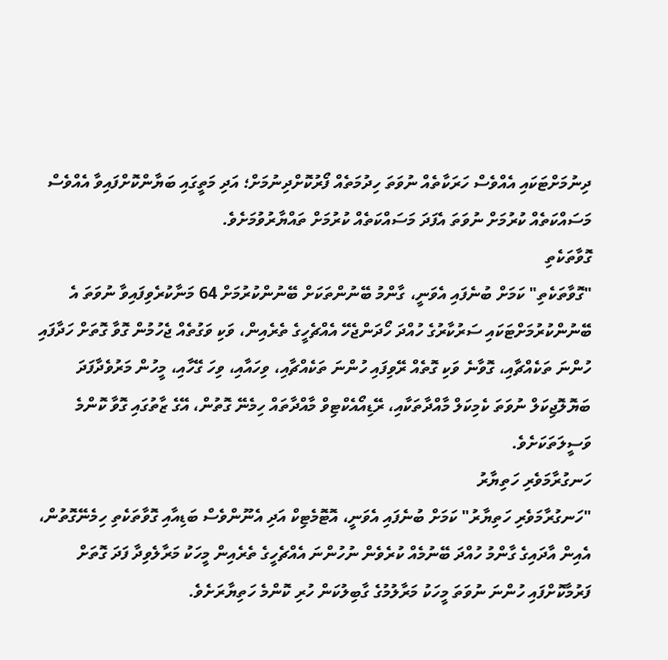ދިނުމަށްޓަކައި އެއްވެސް ހަރަކާތެއް ނުވަތަ ހިދުމަތެއް ފޯރުކޮށްދިނުމަށް؛ އަދި މަތީގައި ބަޔާންކޮށްފައިވާ އެއްވެސް މަސައްކަތެއް ކުރުމަށް ނުވަތަ އެފަދަ މަސައްކަތެއް ކުރުމަށް ތައްޔާރުވުމަށެވެ.
ގޮވާތަކެތި
"ގޮވާތަކެތި" ކަމަށް ބުނެފައި އެވަނީ، ގާންމު ބޭނުންތަކަށް ބޭނުންކުރުމަށް 64 މަނާކުރެވިފައިވާ ނުވަތަ އެ ބޭނުންކުރުމަށްޓަކައި ސަރުކާރުގެ ހުއްދަ ހޯދަންޖެހޭ އެއްޗެހީގެ ތެރެއިން، ވަކި ވަގުތެއް ޖެހުމުން ގޮވާ ގޮތަށް ހަދާފައި ހުންނަ ތަކެއްޗާއި، ގޮވާނެ ވަކި ގޮތެއް ރޭވިފައި ހުންނަ ތަކެއްޗާއި، ވިހައާއި، ވިހަ ގޭހާއި، މީހުން މަރުވެދާފަދަ ބަޔޮލޮޖިކަލް ނުވަތަ ކެމިކަލް މާއްދާތަކާއި، ރޭޑިއޯއެކްޓިވް މާއްދާތައް ހިމެނޭ ގޮތުން، އޭގެ ޒާތުގައި ގޮވާ ކޮންމެ ވަސީލަތަކަށެވެ.
ހަނގުރާމަވެރި ހަތިޔާރު
"ހަނގުރާމަވެރި ހަތިޔާރު" ކަމަށް ބުނެފައި އެވަނީ، އޮޓޮމެޓިކް އަދި އެނޫންވެސް ބަޑިއާއި ގޮވާތަކެތި ހިމެނޭގޮތުން، އެއިން އާދައިގެ ގާންމު ހުއްދަ ބޭނުމެއް ކުރެވެން ނުހުންނަ އެއްޗެހީގެ ތެރެއިން މީހަކު މަރާލެވިދާ ފަދަ ގޮތަށް ފަރުމާކޮށްފައި ހުންނަ ނުވަތަ މީހަކު މަރާލުމުގެ ގާބިލުކަން ހުރި ކޮންމެ ހަތިޔާރަށެވެ.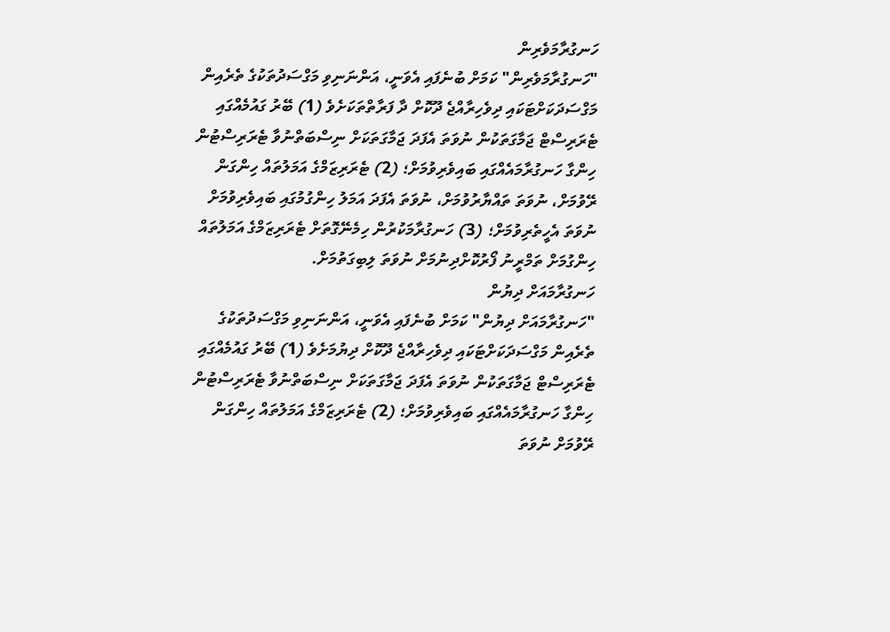ހަނގުރާމަވެރިން
"ހަނގުރާމަވެރިން" ކަމަށް ބުނެފައި އެވަނީ، އަންނަނިވި މަގްސަދުތަކުގެ ތެރެއިން މަގްސަދަކަށްޓަކައި ދިވެހިރާއްޖެ ދޫކޮށް ދާ ފަރާތްތަކަށެވެ (1) ބޭރު ގައުމެއްގައި ޓެރަރިސްޓް ޖަމާގަތަކުން ނުވަތަ އެފަދަ ޖަމާގަތަކަށް ނިސްބަތްނުވާ ޓެރަރިސްޓުން ހިންގާ ހަނގުރާމައެއްގައި ބައިވެރިވުމަށް؛ (2) ޓެރަރިޒަމްގެ އަމަލުތައް ހިންގަން ރޭވުމަށް، ނުވަތަ ތައްޔާރުވުމަށް، ނުވަތަ އެފަދަ އަމަލު ހިންގުމުގައި ބައިވެރިވުމަށް ނުވަތަ އެހީތެރިވުމަށް؛ (3) ހަނގުރާމަކުރުން ހިމެނޭގޮތަށް ޓެރަރިޒަމްގެ އަމަލުތައް ހިންގުމަށް ތަމްރީނު ފޯރުކޮށްދިނުމަށް ނުވަތަ ލިބިގަތުމަށް.
ހަނގުރާމައަށް ދިޔުން
"ހަނގުރާމައަށް ދިޔުން" ކަމަށް ބުނެފައި އެވަނީ، އަންނަނިވި މަގްސަދުތަކުގެ ތެރެއިން މަގްސަދަކަށްޓަކައި ދިވެހިރާއްޖެ ދޫކޮށް ދިޔުމަށެވެ (1) ބޭރު ގައުމެއްގައި ޓެރަރިސްޓް ޖަމާގަތަކުން ނުވަތަ އެފަދަ ޖަމާގަތަކަށް ނިސްބަތްނުވާ ޓެރަރިސްޓުން ހިންގާ ހަނގުރާމައެއްގައި ބައިވެރިވުމަށް؛ (2) ޓެރަރިޒަމްގެ އަމަލުތައް ހިންގަން ރޭވުމަށް ނުވަތަ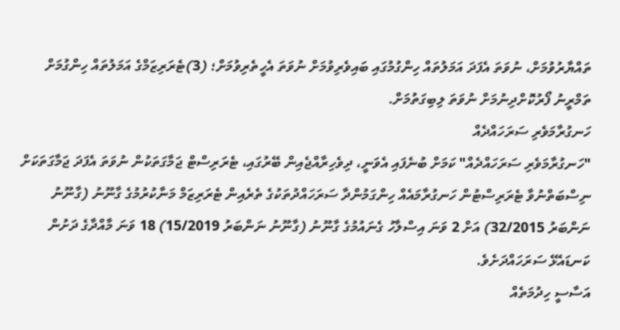ތައްޔާރުވުމަށް، ނުވަތަ އެފަދަ އަމަލުތައް ހިންގުމުގައި ބައިވެރިވުމަށް ނުވަތަ އެހީތެރިވުމަށް؛ (3)ޓެރަރިޒަމްގެ އަމަލުތައް ހިންގުމަށް ތަމްރީނު ފޯރުކޮށްދިނުމަށް ނުވަތަ ލިބިގަތުމަށް.
ހަނގުރާމަވެރި ސަރަހައްދެއް
"ހަނގުރާމަވެރި ސަރަހައްދެއް" ކަމަށް ބުނެފައި އެވަނީ، ދިވެހިރާއްޖެއިން ބޭރުގައި، ޓެރަރިސްޓް ޖަމާގަތަކުން ނުވަތަ އެފަދަ ޖަމާގަތަކަށް ނިސްބަތްނުވާ ޓެރަރިސްޓުން ހަނގުރާމައެއް ހިންގަމުންދާ ސަރަހައްދުތަކުގެ ތެރެއިން ޓެރަރިޒަމް މަނާކުރުމުގެ ގާނޫނު (ގާނޫނު ނަންބަރު 32/2015) އަށް 2 ވަނަ އިސްލާހު ގެނައުމުގެ ގާނޫނު (ގާނޫނު ނަންބަރު 15/2019) 18 ވަނަ މާއްދާގެ ދަށުން ކަނޑައެޅޭ ސަރަހައްދަށެވެ.
އަސާސީ ހިދުމަތެއް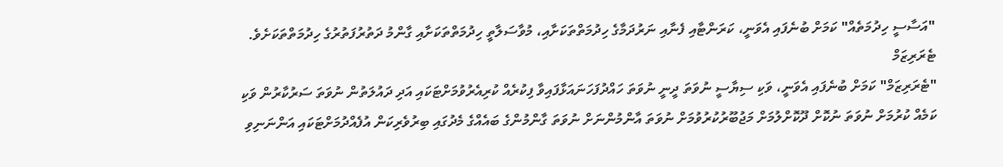"އަސާސީ ހިދުމަތެއް" ކަމަށް ބުނެފައި އެވަނީ، ކަރަންޓާއި ފެނާއި ނަރުދަމާގެ ހިދުމަތްތަކަށާއި، މުވާސަލާތީ ހިދުމަތްތަކަށާއި ގާންމު ދަތުރުފަތުރުގެ ހިދުމަތްތަކަށެވެ.
ޓެރަރިޒަމް
"ޓެރަރިޒަމް" ކަމަށް ބުނެފައި އެވަނީ، ވަކި ސިޔާސީ ނުވަތަ ދީނީ ނުވަތަ ހައްދުފަހަނައަޅާފައިވާ ފިކުރެއް ކުރިއެރުވުމަށްޓަކައި އަދި ދައުލަތުން ނުވަތަ ސަރުކާރުން ވަކި ކަމެއް ކުރުމަށް ނުވަތަ ނުކޮށް ދޫކޮށްލުމަށް މަޖުބޫރުކުރުވުމަށް ނުވަތަ އާންމުންނަށް ނުވަތަ ގާންމުންގެ ބައެއްގެ މެދުގައި ބިރުވެރިކަން އުފެއްދުމަށްޓަކައި އަންނަނިވި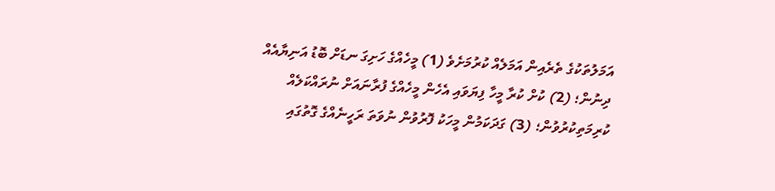އަމަލުތަކުގެ ތެރެއިން އަމަލެއް ކުރުމަށެވެ (1) މީހެއްގެ ހަށިގަ ނޑަށް ބޮޑު އަނިޔާއެއް ދިނުން؛ (2) ކުށް ކުރާ މީހާ ފިޔަވައި އެހެން މީހެއްގެ ފުރާނައަށް ނުރައްކަލެއް ކުރިމަތިކުރުވުން؛ (3) ގަދަކަމުން މީހަކު ފޮރުވުން ނުވަތަ ރަހީނެއްގެ ގޮތުގައި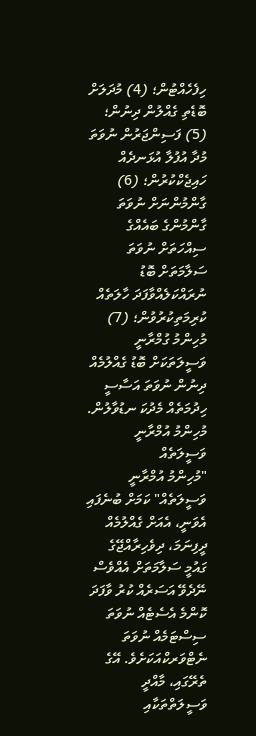ހިފެހެއްޓުން؛ (4) މުދަލަށް ބޮޑެތި ގެއްލުން ދިނުން؛ (5) ފަސިންޖަރުން ނުވަތަ މުދާ އުފުލާ އުޅަނދެއް ހައިޖެކްކުރުން؛ (6) ގާންމުންނަށް ނުވަތަ ގާންމުންގެ ބައެއްގެ ސިއްހަތަށް ނުވަތަ ސަލާމަތަށް ބޮޑު ނުރައްކަލެއްވާފަދަ ހާލަތެއް ކުރިމަތިކުރުވުން؛ (7) މުހިންމު ގުމްރާނީ ވަސީލަތަކަށް ބޮޑު ގެއްލުމެއް ދިނުން ނުވަތަ އަސާސީ ހިދުމަތެއް މެދުކަ ނޑުވާލުން.
މުހިންމު އުމްރާނީ ވަސީލަތެއް
"މުހިންމު އުމްރާނީ ވަސީލަތެއް" ކަމަށް ބުނެފައި އެވަނީ، އެއަށް ގެއްލުމެއް ދީފިނަމަ، ދިވެހިރާއްޖޭގެ ގައުމީ ސަލާމަތަށް އެއްވެސް ނޭދެވޭ އަސަރެއް ކުރު ވާފަދަ ކޮންމެ އެސެޓެއް ނުވަތަ ސިސްޓަމެއް ނުވަތަ ނެޓްވަރކްއަކަށެވެ. އޭގެ ތެރޭގައި، މާއްދީ ވަސީލަތްތަކާއި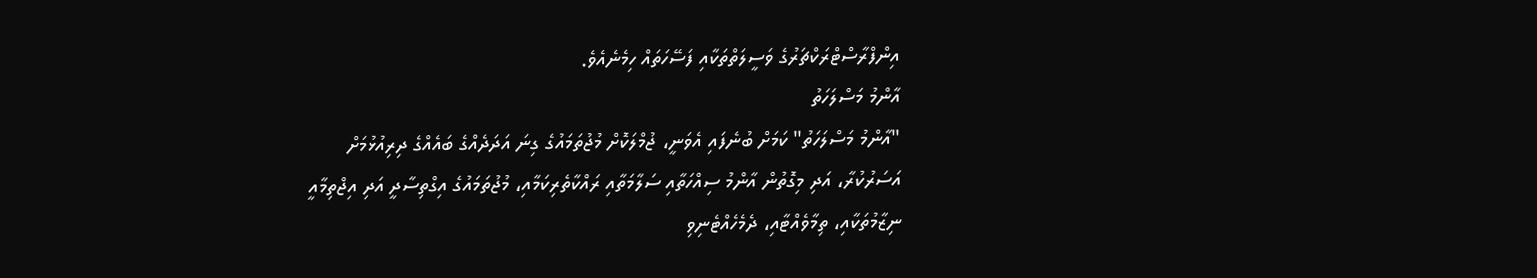އިންފްރާސްޓްރަކްޗަރުގެ ވަސީލަތްތަކާއި ފަސޭހަތައް ހިމެނެއެވެ.
އާންމު މަސްލަހަތު
"އާންމު މަސްލަހަތު" ކަމަށް ބުނެފައި އެވަނީ، ޖުމްލަކޮށް މުޖުތަމައުގެ ގިނަ އަދަދެއްގެ ބައެއްގެ ދިރިއުޅުމަށް އަސަރުކުރާ، އަދި މިގޮތުން އާންމު ސިއްހަތާއި ސަލާމަތާއި ރައްކާތެރިކަމާއި، މުޖުތަމައުގެ އިގްތިސާދީ އަދި އިޖްތިމާއީ ނިޒާމުތަކާއި، ތިމާވެއްޓާއި، ދެމެހެއްޓެނިވި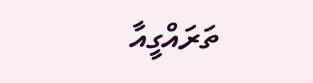ތަރައްގީއާ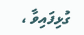ގުޅިފައިވާ ،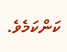ކަންކަމެވެ.